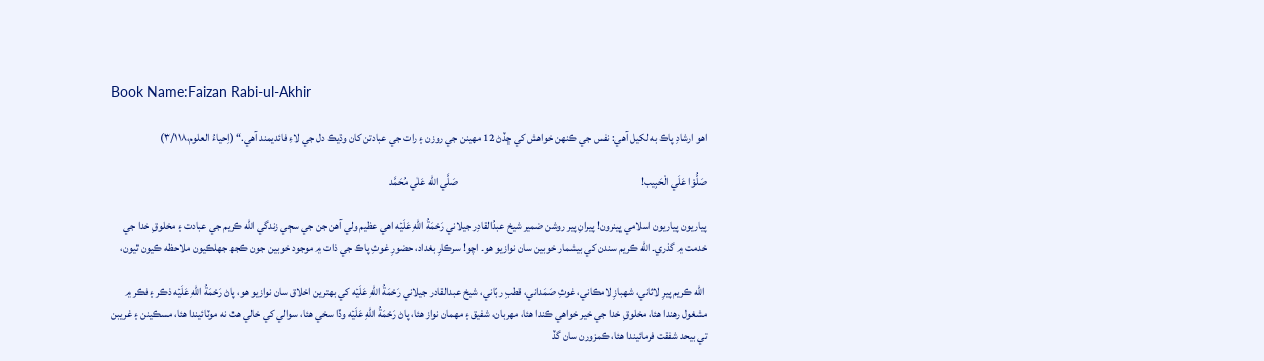Book Name:Faizan Rabi-ul-Akhir

اهو ارشادِ پاڪ به لکيل آهي: نفس جي ڪنهن خواهش کي ڇڏڻ 12 مهينن جي روزن ۽ رات جي عبادتن کان وڌيڪ دل جي لاءِ فائديمند آهي.“ (اِحياءُ العلوم،۳/۱۱۸)

صَلُّوْا عَلَي الْحَبِيب!                                                                                      صَلَّي اللّٰه عَلٰي مُحَمَّد

پياريون پياريون اسلامي ڀينرون! پيرانِ پير روشن ضمير شيخ عبدُالقادِر جيلاني رَحْمَةُ اللهِ عَلَيۡه اهي عظيم ولي آهن جن جي سڄي زندگي الله ڪريم جي عبادت ۽ مخلوقِ خدا جي خدمت ۾ گذري۔ الله ڪريم سندن کي بيشمار خوبين سان نوازيو هو۔ اچو! سرڪارِ بغداد، حضورِ غوثِ پاڪ جي ذات ۾ موجود خوبين جون ڪجھ جھلڪيون ملاحظه ڪيون ٿيون،

 الله ڪريم پيرِ لاثاني، شهبازِ لامڪاني، غوثِ صَمَداني، قطبِ ربّاني، شيخ عبدالقادر جيلاني رَحْمَةُ اللهِ عَلَيۡه کي بهترين اخلاق سان نوازيو هو، پاڻ رَحْمَةُ اللهِ عَلَيۡه ذڪر ۽ فڪر ۾ مشغول رهندا هئا، مخلوقِ خدا جي خير خواهي ڪندا هئا، مهربان، شفيق ۽ مهمان نواز هئا، پاڻ رَحْمَةُ اللهِ عَلَيۡه وڏا سخي هئا، سوالي کي خالي هٿ نه موٽائيندا هئا، مسڪينن ۽ غريبن تي بيحد شفقت فرمائيندا هئا، ڪمزورن سان گڏ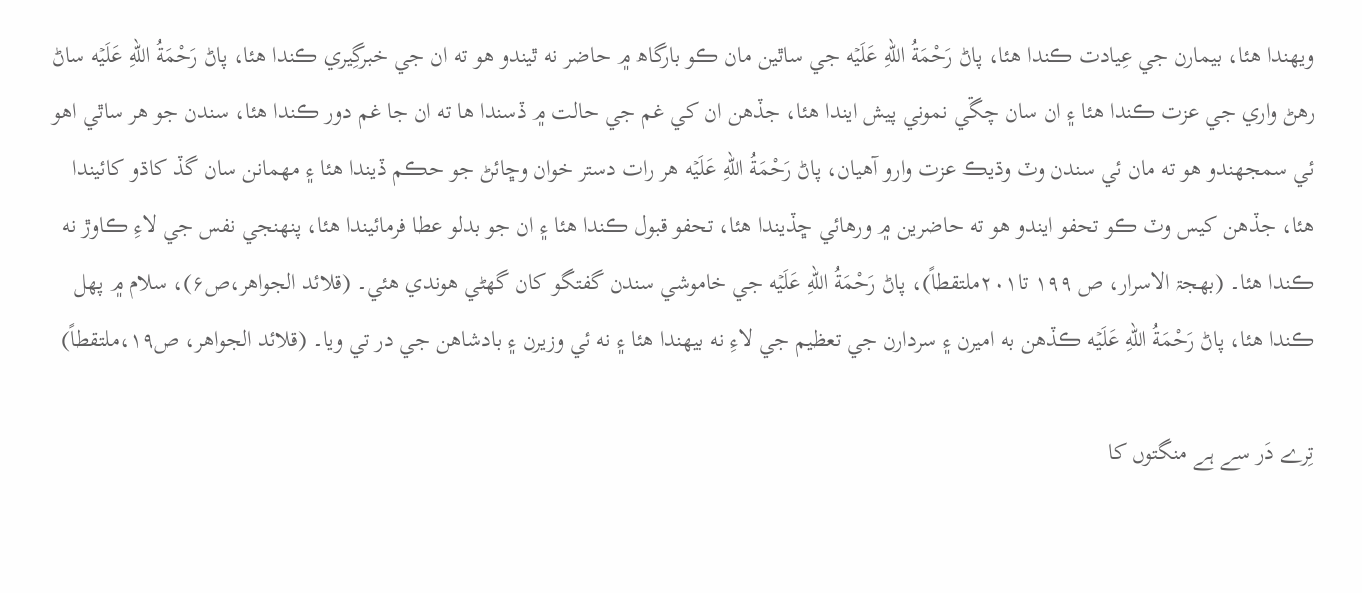ويهندا هئا، بيمارن جي عِيادت ڪندا هئا، پاڻ رَحْمَةُ اللهِ عَلَيۡه جي ساٿين مان ڪو بارگاھ ۾ حاضر نه ٿيندو هو ته ان جي خبرگِيري ڪندا هئا، پاڻ رَحْمَةُ اللهِ عَلَيۡه ساڻ رهڻ واري جي عزت ڪندا هئا ۽ ان سان چڱي نموني پيش ايندا هئا، جڏهن ان کي غم جي حالت ۾ ڏسندا ها ته ان جا غم دور ڪندا هئا، سندن جو هر ساٿي اهو ئي سمجھندو هو ته مان ئي سندن وٽ وڌيڪ عزت وارو آهيان، پاڻ رَحْمَةُ اللهِ عَلَيۡه هر رات دستر خوان وڇائڻ جو حڪم ڏيندا هئا ۽ مهمانن سان گڏ کاڌو کائيندا هئا، جڏهن کيس وٽ ڪو تحفو ايندو هو ته حاضرين ۾ ورهائي ڇڏيندا هئا، تحفو قبول ڪندا هئا ۽ ان جو بدلو عطا فرمائيندا هئا، پنهنجي نفس جي لاءِ ڪاوڙ نه ڪندا هئا۔ (بهجۃ الاسرار، ص ۱۹۹ تا۲۰۱ملتقطاً)، پاڻ رَحْمَةُ اللهِ عَلَيۡه جي خاموشي سندن گفتگو کان گھڻي هوندي هئي۔ (قلائد الجواهر،ص۶)، سلام ۾ پهل ڪندا هئا، پاڻ رَحْمَةُ اللهِ عَلَيۡه ڪڏهن به اميرن ۽ سردارن جي تعظيم جي لاءِ نه بيهندا هئا ۽ نه ئي وزيرن ۽ بادشاهن جي در تي ويا۔ (قلائد الجواهر، ص۱۹،ملتقطاً)

تِرے دَر سے ہے منگتوں کا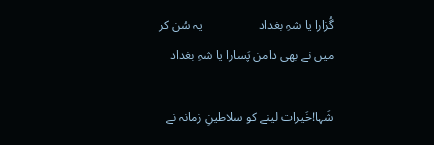گُزارا یا شہِ بغداد                  یہ سُن کر میں نے بھی دامن پَسارا یا شہِ بغداد

شَہا!خَیرات لینے کو سلاطینِ زمانہ نے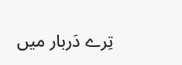تِرے دَربار میں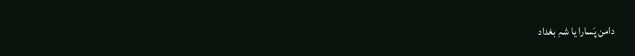دامن پَسارا یا شہِ بغداد